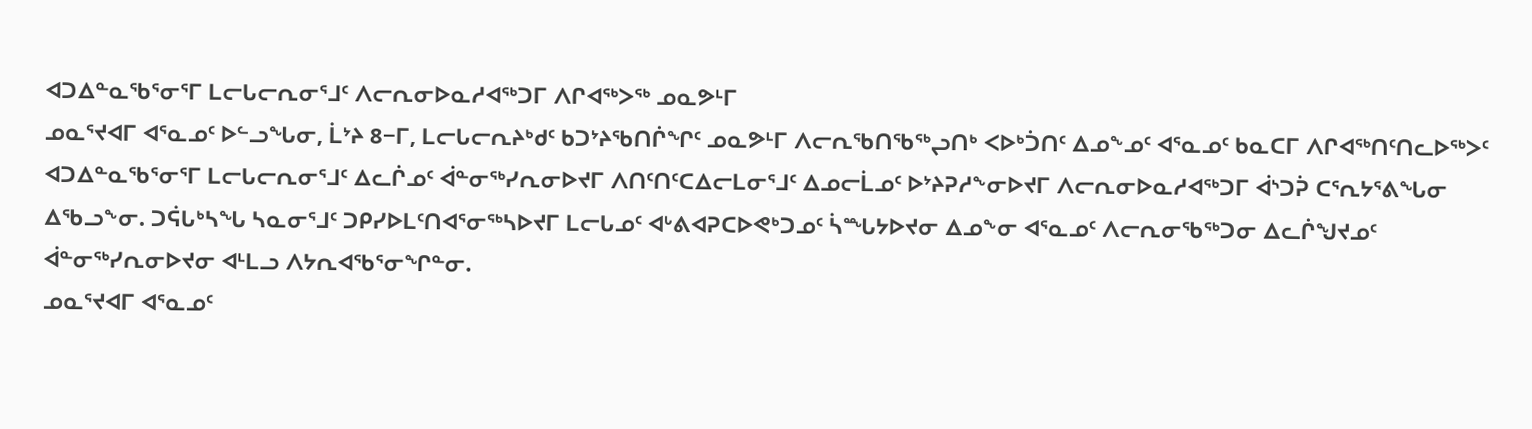ᐊᑐᐃᓐᓇᖃᕐᓂᕐᒥ ᒪᓕᒐᓕᕆᓂᕐᒧᑦ ᐱᓕᕆᓂᐅᓇᓱᐊᖅᑐᒥ ᐱᒋᐊᖅᐳᖅ ᓄᓇᕗᒻᒥ
ᓄᓇᕐᔪᐊᒥ ᐊᕐᓇᓄᑦ ᐅᓪᓗᖓᓂ, ᒫᔾᔨ 8−ᒥ, ᒪᓕᒐᓕᕆᔨᒃᑯᑦ ᑲᑐᔾᔨᖃᑎᒌᖏᑦ ᓄᓇᕗᒻᒥ ᐱᓕᕆᖃᑎᖃᖅᖢᑎᒃ ᐸᐅᒃᑑᑎᑦ ᐃᓄᖕᓄᑦ ᐊᕐᓇᓄᑦ ᑲᓇᑕᒥ ᐱᒋᐊᖅᑎᑦᑎᓚᐅᖅᐳᑦ ᐊᑐᐃᓐᓇᖃᕐᓂᕐᒥ ᒪᓕᒐᓕᕆᓂᕐᒧᑦ ᐃᓚᒌᓄᑦ ᐋᓐᓂᖅᓯᕆᓂᐅᔪᒥ ᐱᑎᑦᑎᑦᑕᐃᓕᒪᓂᕐᒧᑦ ᐃᓄᓕᒫᓄᑦ ᐅᔾᔨᕈᓱᖕᓂᐅᔪᒥ ᐱᓕᕆᓂᐅᓇᓱᐊᖅᑐᒥ ᐋᔅᑐᕉ ᑕᕐᕆᔭᕐᕕᖓᓂ ᐃᖃᓗᖕᓂ. ᑐᕌᒐᒃᓴᖓ ᓴᓇᓂᕐᒧᑦ ᑐᑭᓯᐅᒪᑦᑎᐊᕐᓂᖅᓴᐅᔪᒥ ᒪᓕᒐᓄᑦ ᐊᒡᕕᐊᕈᑕᐅᕙᒃᑐᓄᑦ ᓵᙵᔭᐅᔪᓂ ᐃᓄᖕᓂ ᐊᕐᓇᓄᑦ ᐱᓕᕆᓂᖃᖅᑐᓂ ᐃᓚᒌᖑᔪᓄᑦ ᐋᓐᓂᖅᓯᕆᓂᐅᔪᓂ ᐊᒻᒪᓗ ᐱᔭᕆᐊᖃᕐᓂᖏᓐᓂ.
ᓄᓇᕐᔪᐊᒥ ᐊᕐᓇᓄᑦ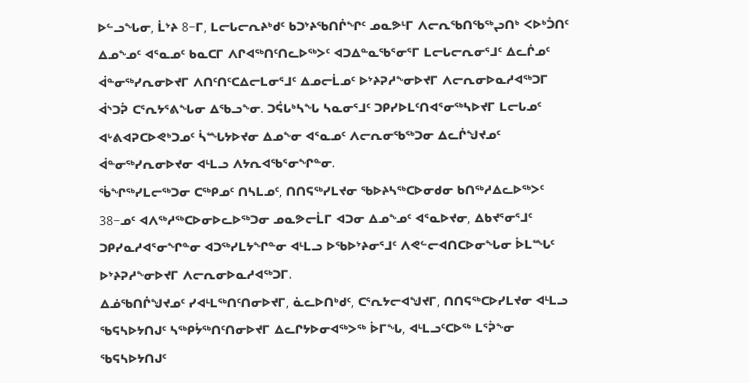ᐅᓪᓗᖓᓂ, ᒫᔾᔨ 8−ᒥ, ᒪᓕᒐᓕᕆᔨᒃᑯᑦ ᑲᑐᔾᔨᖃᑎᒌᖏᑦ ᓄᓇᕗᒻᒥ ᐱᓕᕆᖃᑎᖃᖅᖢᑎᒃ ᐸᐅᒃᑑᑎᑦ ᐃᓄᖕᓄᑦ ᐊᕐᓇᓄᑦ ᑲᓇᑕᒥ ᐱᒋᐊᖅᑎᑦᑎᓚᐅᖅᐳᑦ ᐊᑐᐃᓐᓇᖃᕐᓂᕐᒥ ᒪᓕᒐᓕᕆᓂᕐᒧᑦ ᐃᓚᒌᓄᑦ ᐋᓐᓂᖅᓯᕆᓂᐅᔪᒥ ᐱᑎᑦᑎᑦᑕᐃᓕᒪᓂᕐᒧᑦ ᐃᓄᓕᒫᓄᑦ ᐅᔾᔨᕈᓱᖕᓂᐅᔪᒥ ᐱᓕᕆᓂᐅᓇᓱᐊᖅᑐᒥ ᐋᔅᑐᕉ ᑕᕐᕆᔭᕐᕕᖓᓂ ᐃᖃᓗᖕᓂ. ᑐᕌᒐᒃᓴᖓ ᓴᓇᓂᕐᒧᑦ ᑐᑭᓯᐅᒪᑦᑎᐊᕐᓂᖅᓴᐅᔪᒥ ᒪᓕᒐᓄᑦ ᐊᒡᕕᐊᕈᑕᐅᕙᒃᑐᓄᑦ ᓵᙵᔭᐅᔪᓂ ᐃᓄᖕᓂ ᐊᕐᓇᓄᑦ ᐱᓕᕆᓂᖃᖅᑐᓂ ᐃᓚᒌᖑᔪᓄᑦ ᐋᓐᓂᖅᓯᕆᓂᐅᔪᓂ ᐊᒻᒪᓗ ᐱᔭᕆᐊᖃᕐᓂᖏᓐᓂ.
ᖄᖏᖅᓯᒪᓕᖅᑐᓂ ᑕᖅᑭᓄᑦ ᑎᓴᒪᓄᑦ, ᑎᑎᕋᖅᓯᒪᔪᓂ ᖃᐅᔨᓴᖅᑕᐅᓂᑯᓂ ᑲᑎᖅᓱᐃᓚᐅᖅᐳᑦ 38−ᓄᑦ ᐊᐱᖅᓱᖅᑕᐅᓂᐅᓚᐅᖅᑐᓂ ᓄᓇᕗᓕᒫᒥ ᐊᑐᓂ ᐃᓄᖕᓄᑦ ᐊᕐᓇᐅᔪᓂ, ᐃᑲᔪᕐᓂᕐᒧᑦ ᑐᑭᓯᓇᓱᐊᕐᓂᖏᓐᓂ ᐊᑐᖅᓯᒪᔭᖏᓐᓂ ᐊᒻᒪᓗ ᐅᖃᐅᔾᔨᓂᕐᒧᑦ ᐱᕙᓪᓕᐊᑎᑕᐅᓂᖓᓂ ᐆᒪᙵᑦ ᐅᔾᔨᕈᓱᖕᓂᐅᔪᒥ ᐱᓕᕆᓂᐅᓇᓱᐊᖅᑐᒥ.
ᐃᓅᖃᑎᒌᖑᔪᓄᑦ ᓯᐊᒻᒪᖅᑎᑦᑎᓂᐅᔪᒥ, ᓈᓚᐅᑎᒃᑯᑦ, ᑕᕐᕆᔭᓕᐊᖑᔪᒥ, ᑎᑎᕋᖅᑕᐅᓯᒪᔪᓂ ᐊᒻᒪᓗ ᖃᕋᓴᐅᔭᑎᒍᑦ ᓴᖅᑭᔮᖅᑎᑦᑎᓂᐅᔪᒥ ᐃᓚᒋᔭᐅᓂᐊᖅᐳᖅ ᐆᒥᖓ, ᐊᒻᒪᓗᑦᑕᐅᖅ ᒪᕐᕉᖕᓂ ᖃᕋᓴᐅᔭᑎᒍᑦ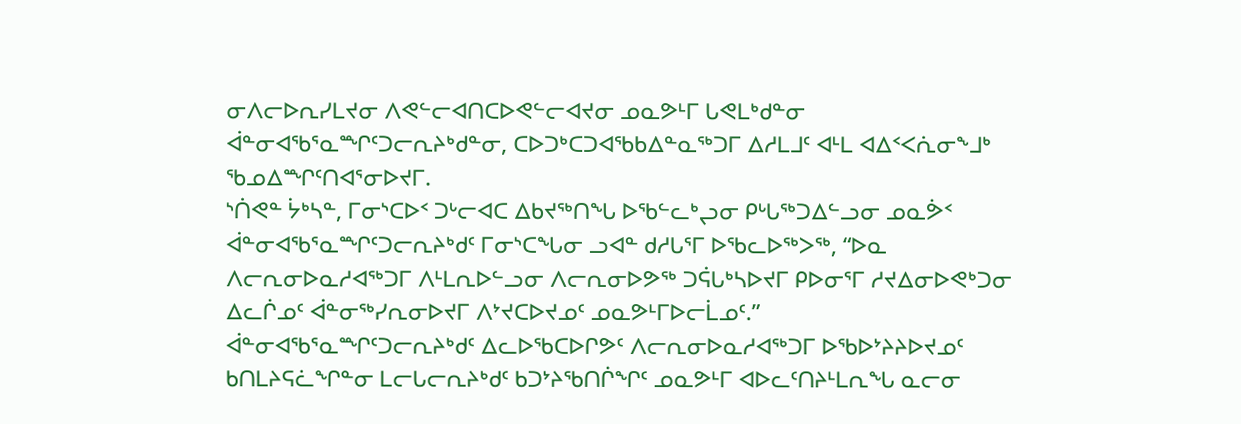ᓂᐱᓕᐅᕆᓯᒪᔪᓂ ᐱᕙᓪᓕᐊᑎᑕᐅᕙᓪᓕᐊᔪᓂ ᓄᓇᕗᒻᒥ ᒐᕙᒪᒃᑯᓐᓂ ᐋᓐᓂᐊᖃᕐᓇᙱᑦᑐᓕᕆᔨᒃᑯᓐᓂ, ᑕᐅᑐᒃᑕᑐᐊᖃᑲᐃᓐᓇᖅᑐᒥ ᐃᓱᒪᒧᑦ ᐊᒻᒪ ᐊᐃᑉᐸᕇᓂᖕᒧᒃ ᖃᓄᐃᙱᑦᑎᐊᕐᓂᐅᔪᒥ.
ᔅᑏᕙᓐ ᔮᒃᓴᓐ, ᒥᓂᔅᑕᐅᑉ ᑐᒡᓕᐊᑕ ᐃᑲᔪᖅᑎᖓ ᐅᖃᓪᓚᒃᖢᓂ ᑭᒡᒐᖅᑐᐃᓪᓗᓂ ᓄᓇᕘᑉ ᐋᓐᓂᐊᖃᕐᓇᙱᑦᑐᓕᕆᔨᒃᑯᑦ ᒥᓂᔅᑕᖓᓂ ᓗᐊᓐ ᑯᓱᒐᕐᒥ ᐅᖃᓚᐅᖅᐳᖅ, “ᐅᓇ ᐱᓕᕆᓂᐅᓇᓱᐊᖅᑐᒥ ᐱᒻᒪᕆᐅᓪᓗᓂ ᐱᓕᕆᓂᐅᕗᖅ ᑐᕌᒐᒃᓴᐅᔪᒥ ᑭᐅᓂᕐᒥ ᓱᔪᐃᓂᐅᕙᒃᑐᓂ ᐃᓚᒌᓄᑦ ᐋᓐᓂᖅᓯᕆᓂᐅᔪᒥ ᐱᔾᔪᑕᐅᔪᓄᑦ ᓄᓇᕗᒻᒥᐅᓕᒫᓄᑦ.”
ᐋᓐᓂᐊᖃᕐᓇᙱᑦᑐᓕᕆᔨᒃᑯᑦ ᐃᓚᐅᖃᑕᐅᒋᕗᑦ ᐱᓕᕆᓂᐅᓇᓱᐊᖅᑐᒥ ᐅᖃᐅᔾᔨᔨᐅᔪᓄᑦ ᑲᑎᒪᔨᕋᓛᖏᓐᓂ ᒪᓕᒐᓕᕆᔨᒃᑯᑦ ᑲᑐᔾᔨᖃᑎᒌᖏᑦ ᓄᓇᕗᒻᒥ ᐊᐅᓚᑦᑎᔨᒻᒪᕆᖓ ᓇᓕᓂ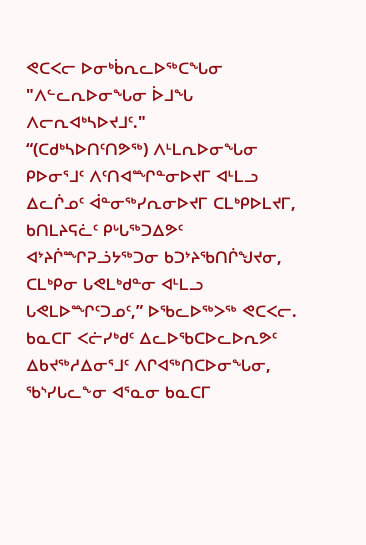ᕙᑕᐸᓕ ᐅᓂᒃᑳᕆᓚᐅᖅᑕᖓᓂ "ᐱᓪᓚᕆᐅᓂᖓᓂ ᐆᒧᖓ ᐱᓕᕆᐊᒃᓴᐅᔪᒧᑦ."
“(ᑕᑯᒃᓴᐅᑎᑦᑎᕗᖅ) ᐱᒻᒪᕆᐅᓂᖓᓂ ᑭᐅᓂᕐᒧᑦ ᐱᑦᑎᐊᙱᓐᓂᐅᔪᒥ ᐊᒻᒪᓗ ᐃᓚᒌᓄᑦ ᐋᓐᓂᖅᓯᕆᓂᐅᔪᒥ ᑕᒪᒃᑭᐅᒪᔪᒥ, ᑲᑎᒪᔨᕋᓛᑦ ᑭᒡᒐᖅᑐᐃᕗᑦ ᐊᔾᔨᒌᙱᕈᓘᔭᖅᑐᓂ ᑲᑐᔾᔨᖃᑎᒌᖑᔪᓂ, ᑕᒪᒃᑭᓂ ᒐᕙᒪᒃᑯᓐᓂ ᐊᒻᒪᓗ ᒐᕙᒪᐅᙱᑦᑐᓄᑦ,” ᐅᖃᓚᐅᖅᐳᖅ ᕙᑕᐸᓕ.
ᑲᓇᑕᒥ ᐸᓖᓯᒃᑯᑦ ᐃᓚᐅᖃᑕᐅᓚᐅᕆᕗᑦ ᐃᑲᔪᖅᓱᐃᓂᕐᒧᑦ ᐱᒋᐊᖅᑎᑕᐅᓂᖓᓂ, ᖃᔅᓯᒐᓚᖕᓂ ᐊᕐᓇᓂ ᑲᓇᑕᒥ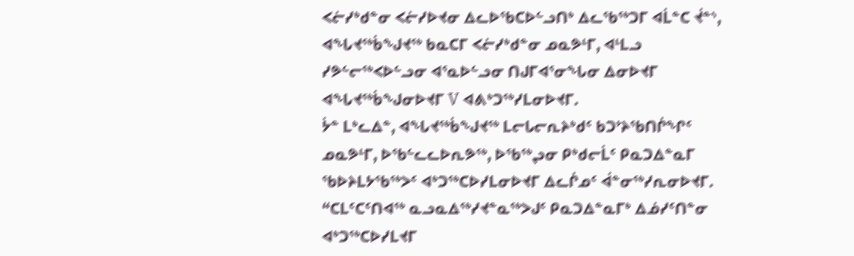ᐸᓖᓯᒃᑯᓐᓂ ᐸᓖᓯᐅᔪᓂ ᐃᓚᐅᖃᑕᐅᓪᓗᑎᒃ ᐃᓚᖃᖅᑐᒥ ᐊᒫᓐᑕ ᔫᓐᔅ, ᐊᖓᔪᖅᑳᖑᔪᖅ ᑲᓇᑕᒥ ᐸᓖᓯᒃᑯᓐᓂ ᓄᓇᕗᒻᒥ, ᐊᒻᒪᓗ ᓯᕗᓪᓕᖅᐸᐅᓪᓗᓂ ᐊᕐᓇᐅᓪᓗᓂ ᑎᒍᒥᐊᕐᓂᖓᓂ ᐃᓂᐅᔪᒥ ᐊᖓᔪᖅᑳᖑᓂᐅᔪᒥ V ᐊᕕᒃᑐᖅᓯᒪᓂᐅᔪᒥ.
ᔮᓐ ᒪᒃᓚᐃᓐ, ᐊᖓᔪᖅᑳᖑᔪᖅ ᒪᓕᒐᓕᕆᔨᒃᑯᑦ ᑲᑐᔾᔨᖃᑎᒌᖏᑦ ᓄᓇᕗᒻᒥ, ᐅᖃᓪᓚᓚᐅᕆᕗᖅ, ᐅᖃᖅᖢᓂ ᑭᒃᑯᓕᒫᑦ ᑭᓇᑐᐃᓐᓇᒥ ᖃᐅᔨᒪᔭᖃᖅᐳᑦ ᐊᒃᑐᖅᑕᐅᓯᒪᓂᐅᔪᒥ ᐃᓚᒌᓄᑦ ᐋᓐᓂᖅᓯᕆᓂᐅᔪᒥ.
“ᑕᒪᑦᑕᑦᑎᐊᖅ ᓇᓗᓇᐃᖅᓯᔪᓐᓇᖅᐳᒍᑦ ᑭᓇᑐᐃᓐᓇᒥᒃ ᐃᓅᓯᑦᑎᓐᓂ ᐊᒃᑐᖅᑕᐅᓯᒪᔪᒥ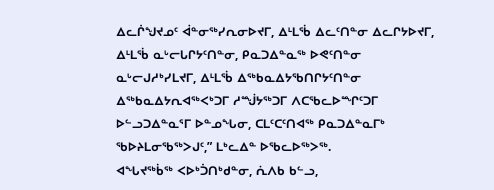ᐃᓚᒌᖑᔪᓄᑦ ᐋᓐᓂᖅᓯᕆᓂᐅᔪᒥ, ᐃᒻᒪᖄ ᐃᓚᑦᑎᓐᓂ ᐃᓚᒋᔭᐅᔪᒥ, ᐃᒻᒪᖄ ᓇᒡᓕᒐᒋᔭᑦᑎᓐᓂ, ᑭᓇᑐᐃᓐᓇᖅ ᐅᕙᑦᑎᓐᓂ ᓇᒡᓕᒍᓱᒃᓯᒪᔪᒥ, ᐃᒻᒪᖄ ᐃᖅᑲᓇᐃᔭᖃᑎᒋᔭᑦᑎᓐᓂ ᐃᖅᑲᓇᐃᔭᕆᐊᖅᐸᒃᑐᒥ ᓱᙴᔭᖅᑐᒥ ᐱᑕᖃᓚᐅᙱᑦᑐᒥ ᐅᓪᓗᑐᐃᓐᓇᕐᒥ ᐅᓐᓄᖓᓂ, ᑕᒪᑦᑕᑦᑎᐊᖅ ᑭᓇᑐᐃᓐᓇᒥᒃ ᖃᐅᔨᒪᓂᖃᖅᐳᒍᑦ,” ᒪᒃᓚᐃᓐ ᐅᖃᓚᐅᖅᐳᖅ.
ᐊᖓᔪᖅᑳᖅ ᐸᐅᒃᑑᑎᒃᑯᓐᓂ, ᕇᐱᑲ ᑲᓪᓗ,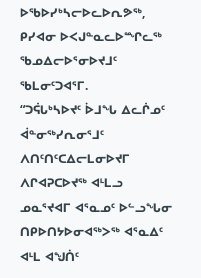ᐅᖃᐅᓯᒃᓴᓕᐅᓚᐅᕆᕗᖅ, ᑭᓯᐊᓂ ᐅᐸᒍᓐᓇᓚᐅᙱᓚᖅ ᖃᓄᐃᓕᐅᕐᓂᐅᔪᒧᑦ ᖃᒪᓂᑦᑐᐊᕐᒥ.
“ᑐᕌᒐᒃᓴᐅᔪᑦ ᐆᒧᖓ ᐃᓚᒌᓄᑦ ᐋᓐᓂᖅᓯᕆᓂᕐᒧᑦ ᐱᑎᑦᑎᑦᑕᐃᓕᒪᓂᐅᔪᒥ ᐱᒋᐊᕈᑕᐅᔪᖅ ᐊᒻᒪᓗ ᓄᓇᕐᔪᐊᒥ ᐊᕐᓇᓄᑦ ᐅᓪᓗᖓᓂ ᑎᑭᐅᑎᔭᐅᓂᐊᖅᐳᖅ ᐊᕐᓇᐃᑦ ᐊᒻᒪ ᐊᖑᑏᑦ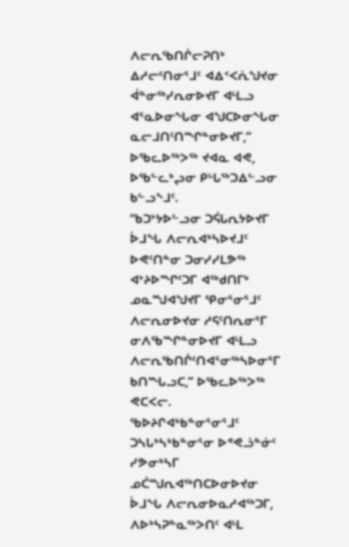ᐱᓕᕆᖃᑎᒌᓕᕈᑎᒃ ᐃᓱᓕᑦᑎᓂᕐᒧᑦ ᐊᐃᑉᐸᕇᖑᔪᓂ ᐋᓐᓂᖅᓯᕆᓂᐅᔪᒥ ᐊᒻᒪᓗ ᐊᕐᓇᐅᓂᖓᓂ ᐊᖑᑕᐅᓂᖓᓂ ᓇᓕᒧᑎᑦᑎᙱᓐᓂᐅᔪᒥ,” ᐅᖃᓚᐅᖅᐳᖅ ᔪᐊᓇ ᐊᕙ, ᐅᖃᓪᓚᒃᖢᓂ ᑭᒡᒐᖅᑐᐃᓪᓗᓂ ᑲᓪᓗᖕᒧᑦ.
“ᑲᑐᔾᔭᐅᓪᓗᓂ ᑐᕌᒐᕆᔭᐅᔪᒥ ᐆᒧᖓ ᐱᓕᕆᐊᒃᓴᐅᔪᒧᑦ ᐅᕙᑦᑎᓐᓂ ᑐᓂᓯᓯᒪᕗᖅ ᐊᔾᔨᐅᙱᑦᑐᒥ ᐊᖅᑯᑎᒥᒃ ᓄᓇᙳᐊᖑᔪᒥ ᕿᓂᕐᓂᕐᒧᑦ ᐱᓕᕆᓂᐅᔪᓂ ᓱᕋᑦᑎᕆᓂᕐᒥ ᓂᐱᖃᙱᓐᓂᐅᔪᒥ ᐊᒻᒪᓗ ᐱᓕᕆᖃᑎᒌᑦᑎᐊᕐᓂᖅᓴᐅᓂᕐᒥ ᑲᑎᙵᓗᑕ,” ᐅᖃᓚᐅᖅᐳᖅ ᕙᑕᐸᓕ.
ᖃᐅᔨᒋᐊᒃᑲᓐᓂᕐᓂᕐᒧᑦ ᑐᓴᒐᒃᓴᒃᑲᓐᓂᕐᓂ ᐅᕝᕙᓘᓐᓃᑦ ᓯᕗᓂᒃᓴᒥ ᓄᑖᙳᕆᐊᖅᑎᑕᐅᓂᐅᔪᓂ ᐆᒧᖓ ᐱᓕᕆᓂᐅᓇᓱᐊᖅᑐᒥ, ᐱᐅᒃᓴᕈᓐᓇᖅᐳᑎᑦ ᐊᒻᒪ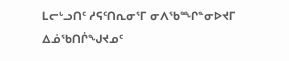ᒪᓕᒡᓗᑎᑦ ᓱᕋᑦᑎᕆᓂᕐᒥ ᓂᐱᖃᙱᓐᓂᐅᔪᒥ ᐃᓅᖃᑎᒌᖑᔪᓄᑦ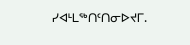ᓯᐊᒻᒪᖅᑎᑦᑎᓂᐅᔪᒥ.